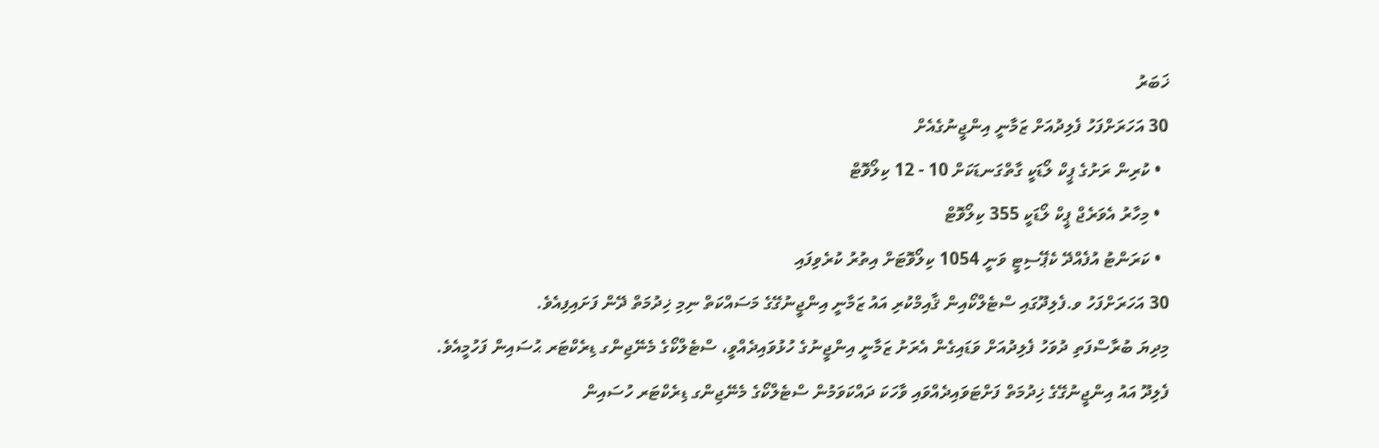ޚަބަރު
30 އަހަރަށްފަހު ފެލިދުއަށް ޒަމާނީ އިންޖީނުގެއެށް
  • ކުރިން ރަށުގެ ޕީކް ލޯޑަކީ ގާތްގަނޑަކަށް 10 - 12 ކިލޯވޮޓް
  • މިހާރު އެވަރެޖް ޕީކް ލޯޑަކީ 355 ކިލޯވޮޓް
  • ކަރަންޓު އުފެއްދޭ ކެޕޭސިޓީ ވަނީ 1054 ކިލޯވޮޓަށް އިތުރު ކުރެވިފައި
30 އަހަރަށްފަހު ވ.ފެލިދޫގައި ސްޓެލްކޯއިން ޤާއިމްކުރި އައު ޒަމާނީ އިންޖީނުގޭގެ މަސައްކަތް ނިމި ޚިދުމަތް ދޭން ފަށައިފިއެވެ.
މިދިޔަ ބުރާސްފަތި ދުވަހު ފެލިދުއަށް ވަޑައިގެން އެރަށު ޒަމާނީ އިންޖީނުގެ ހުޅުވައިދެއްވީ، ސްޓެލްކޯގެ މެނޭޖިންގ ޑިރެކްޓަރ ޙުސައިން ފަހުމީއެވެ.
ފެލިދޫ އައު އިންޖީނުގޭގެ ޚިދުމަތް ފަށްޓަވައިދެއްވައި ވާހަކަ ދައްކަވަމުން ސްޓެލްކޯގެ މެނޭޖިންގ ޑިރެކްޓަރ ހުސައިން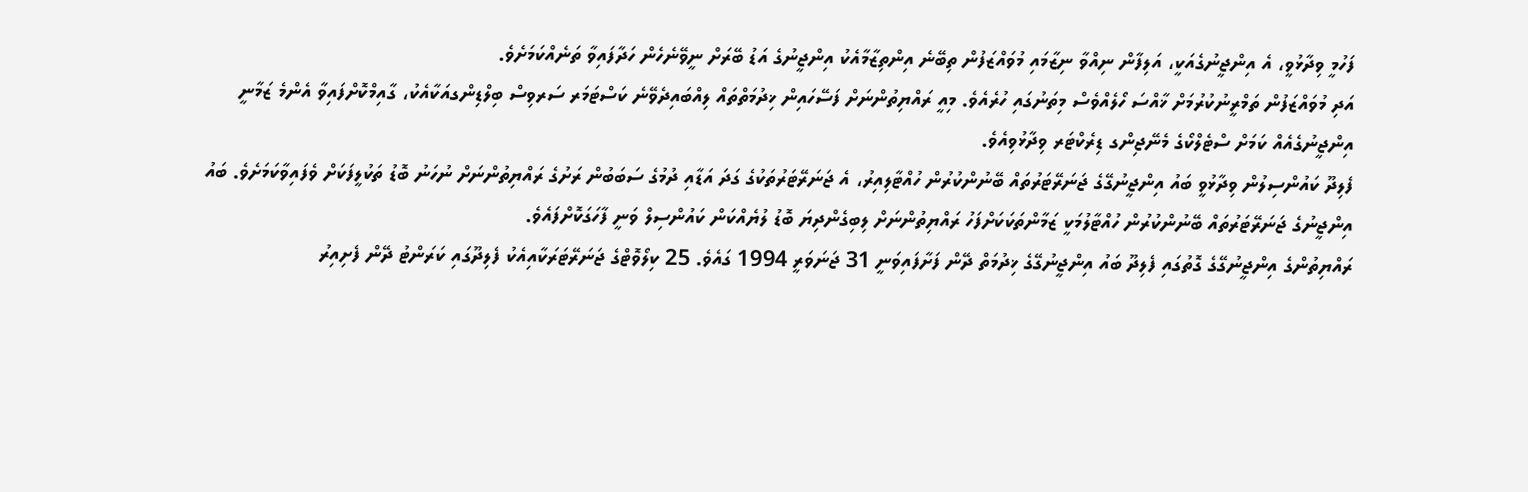ފަހުމީ ވިދާޅުވީ، އެ އިންޖީނުގެއަކީ، އަލިފާން ނިއްވާ ނިޒާމައި މުވައްޒަފުން ތިބޭނެ އިންތިޒާމާއެކު އިންޖީނުގެ އަޑު ބޭރަށް ނީވޭނެހެން ހަދާފައިވާ ތަނެއްކަމަށެވެ.
އަދި މުވައްޒަފުން ތަމްރީނުކުރުމަށް ޚާއްސަ ހޯލެއްވެސް މިތަނުގައި ހުރެއެވެ. މިއީ ރައްޔިތުންނަށް ފަސޭހައިން ޚިދުމަތްތައް ލިއްބައިދެވޭނެ ކަސްޓަމަރ ސަރވިސް ބިލްޑިންގއަކާއެކު، ގާއިމްކޮށްފައިވާ އެންމެ ޒަމާނީ އިންޖީނުގެއެއް ކަމަށް ސްޓެލްކޯގެ މެނޭޖިންގ ޑިރެކްޓަރ ވިދާޅުވިއެވެ.
ފެލިދޫ ކައުންސިލުން ވިދާޅުވީ ބައު އިންޖީނުގޭގެ ޖަނަރޭޓަރުތައް ބޭނުންކުރުން ހުއްޓާލިއިރު، އެ ޖަނަރޭޓަރުތަކުގެ ގަދަ އަޑާއި ދުމުގެ ސަބަބުން ރަށުގެ ރައްޔިތުންނަށް ނުހަނު ބޮޑު ތަކުލީފަކަށް ވެފައިވާކަމަށެވެ. ބައު އިންޖީނުގެ ޖަނަރޭޓަރުތައް ބޭނުންކުރުން ހުއްޓާލުމަކީ ޒަމާންތަކަކަށްފަހު ރައްޔިތުންނަށް ލިބިގެންދިޔަ ބޮޑު ލުޔެއްކަން ކައުންސިލް ވަނީ ފާހަގަކޮށްފައެވެ.
ރައްޔިތުންގެ އިންޖީނުގޭގެ ގޮތުގައި ފެލިދޫ ބައު އިންޖީނުގޭގެ ޚިދުމަތް ދޭން ފަށާފައިވަނީ 31 ޖަނަވަރީ 1994 ގައެވެ. 25 ކިލޯވޮޓްގެ ޖަނަރޭޓަރަކާއިއެކު ފެލިދޫގައި ކަރަންޓު ދޭން ފެށިއިރު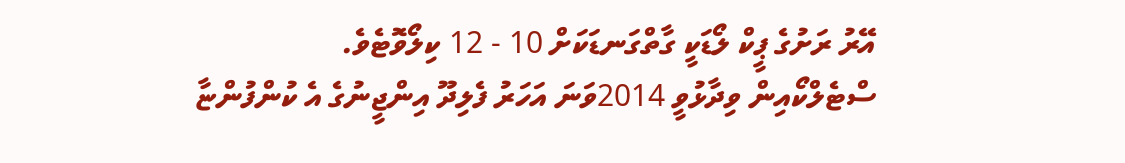އޭރު ރަށުގެ ޕީކް ލޯޑަކީ ގާތްގަނޑަކަށް 10 - 12 ކިލޯވޮޓެވެ.
ސްޓެލްކޯއިން ވިދާޅުވީ 2014ވަނަ އަހަރު ފެލިދޫ އިންޖީނުގެ އެ ކުންފުންޏާ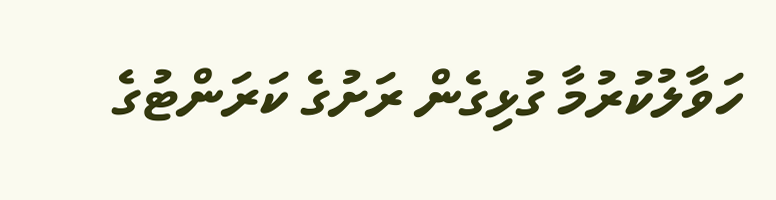ހަވާލުކުރުމާ ގުޅިގެން ރަށުގެ ކަރަންޓުގެ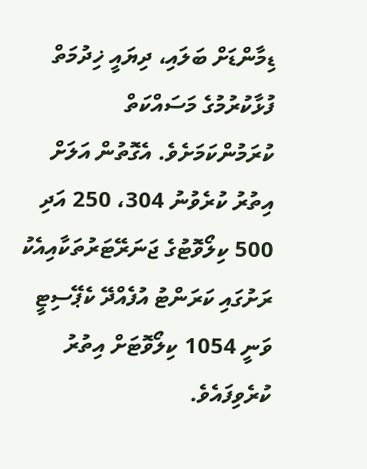ޑިމާންޑަށް ބަލައި، ދިޔައީ ޚިދުމަތް ފުޅާކުރުމުގެ މަސައްކަތް ކުރަމުންކަމަށެވެ. އެގޮތުން އަލަށް އިތުރު ކުރެވުނު 304، 250 އަދި 500 ކިލޯވޮޓުގެ ޖަނަރޭޓަރުތަކާއިއެކު ރަށުގައި ކަރަންޓު އުފެއްދޭ ކެޕޭސިޓީ ވަނީ 1054 ކިލޯވޮޓަށް އިތުރު ކުރެވިފައެވެ.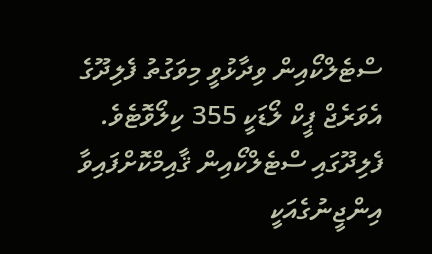ސްޓެލްކޯއިން ވިދާޅުވީ މިވަގުތު ފެލިދޫގެ އެވަރެޖް ޕީކް ލޯޑަކީ 355 ކިލޯވޮޓެވެ. ފެލިދޫގައި ސްޓެލްކޯއިން ޤާއިމްކޮށްފައިވާ އިންޖީނުގެއަކީ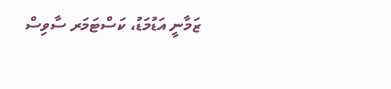ޒަމާނީ އަޑުމަޑު، ކަސްޓަމަރ ސާވިސް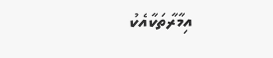އިމާރާތަކާއެކު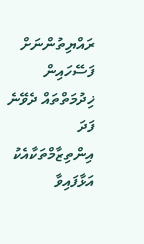ރައްޔިތުންނަށް ފަސޭހައިން ޚިދުމަތްތައް ދެވޭނެ ފަދަ އިންތިޒާމްތަކާއެކު އަޅާފައިވާ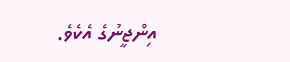އިންޖީނުގެ އެކެވެ.